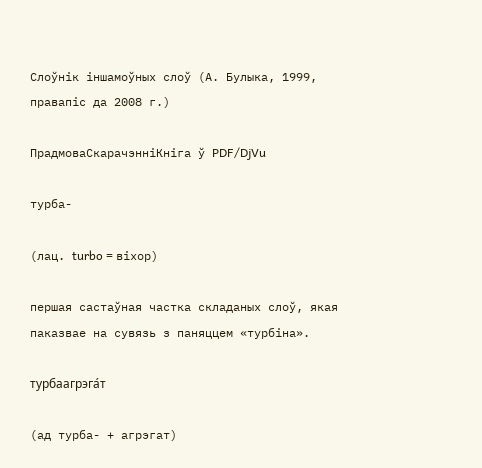Слоўнік іншамоўных слоў (А. Булыка, 1999, правапіс да 2008 г.)

ПрадмоваСкарачэнніКніга ў PDF/DjVu

турба-

(лац. turbo = віхор)

першая састаўная частка складаных слоў, якая паказвае на сувязь з паняццем «турбіна».

турбаагрэга́т

(ад турба- + агрэгат)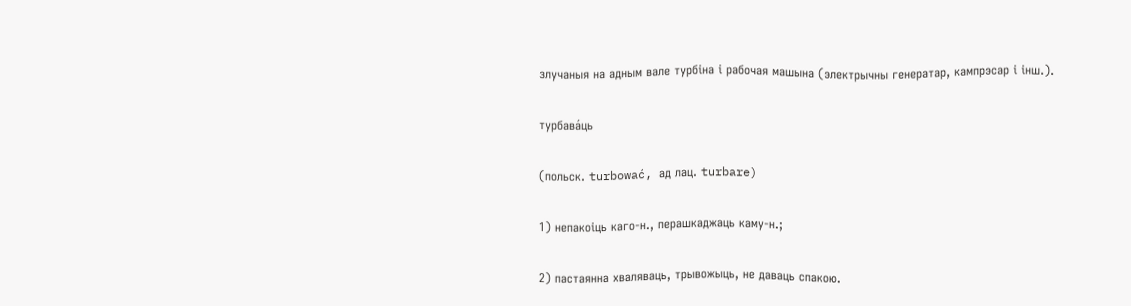злучаныя на адным вале турбіна і рабочая машына (электрычны генератар, кампрэсар і інш.).

турбава́ць

(польск. turbować, ад лац. turbare)

1) непакоіць каго-н., перашкаджаць каму-н.;

2) пастаянна хваляваць, трывожыць, не даваць спакою.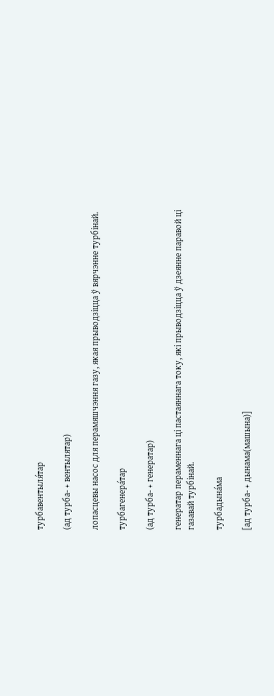турбавентыля́тар

(ад турба- + вентылятар)

лопасцевы насос для перамяшчэння газу, якая прыводзіцца ў вярчэнне турбінай.

турбагенера́тар

(ад турба- + генератар)

генератар пераменнага ці пастаяннага току, які прыводзіцца ў дзеянне паравой ці газавай турбінай.

турбадына́ма

[ад турба- + дынама(машына)]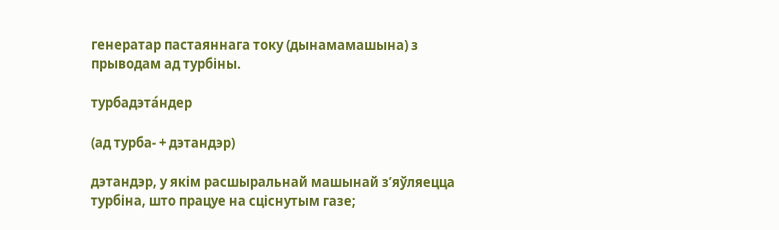генератар пастаяннага току (дынамамашына) з прыводам ад турбіны.

турбадэта́ндер

(ад турба- + дэтандэр)

дэтандэр, у якім расшыральнай машынай з’яўляецца турбіна, што працуе на сціснутым газе;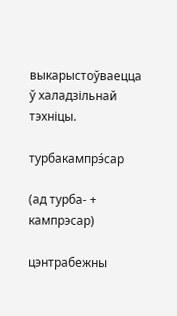выкарыстоўваецца ў халадзільнай тэхніцы.

турбакампрэ́сар

(ад турба- + кампрэсар)

цэнтрабежны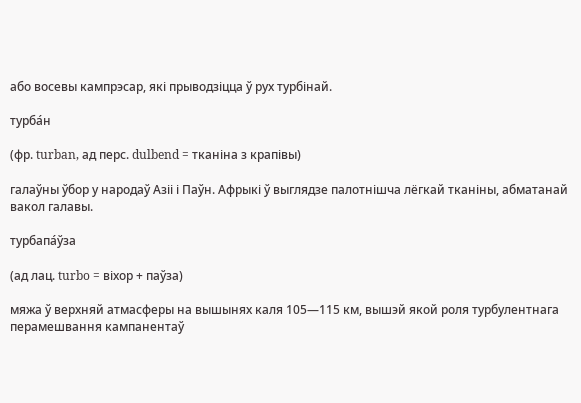або восевы кампрэсар, які прыводзіцца ў рух турбінай.

турба́н

(фр. turban, ад перс. dulbend = тканіна з крапівы)

галаўны ўбор у народаў Азіі і Паўн. Афрыкі ў выглядзе палотнішча лёгкай тканіны, абматанай вакол галавы.

турбапа́ўза

(ад лац. turbo = віхор + паўза)

мяжа ў верхняй атмасферы на вышынях каля 105—115 км, вышэй якой роля турбулентнага перамешвання кампанентаў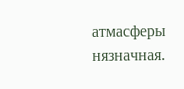атмасферы нязначная.